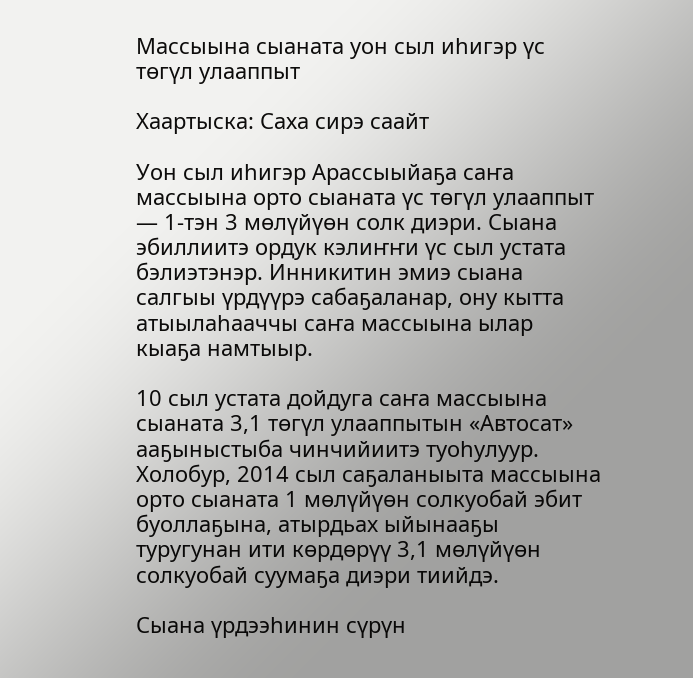Массыына сыаната уон сыл иһигэр үс төгүл улааппыт

Хаартыска: Саха сирэ саайт

Уон сыл иһигэр Арассыыйаҕа саҥа массыына орто сыаната үс төгүл улааппыт — 1-тэн 3 мөлүйүөн солк диэри. Сыана эбиллиитэ ордук кэлиҥҥи үс сыл устата бэлиэтэнэр. Инникитин эмиэ сыана салгыы үрдүүрэ сабаҕаланар, ону кытта атыылаһааччы саҥа массыына ылар кыаҕа намтыыр.

10 сыл устата дойдуга саҥа массыына сыаната 3,1 төгүл улааппытын «Автосат» ааҕыныстыба чинчийиитэ туоһулуур. Холобур, 2014 сыл саҕаланыыта массыына орто сыаната 1 мөлүйүөн солкуобай эбит буоллаҕына, атырдьах ыйынааҕы туругунан ити көрдөрүү 3,1 мөлүйүөн солкуобай суумаҕа диэри тиийдэ.

Сыана үрдээһинин сүрүн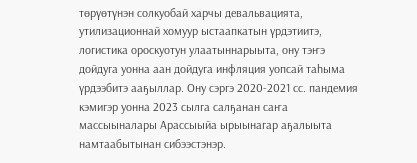төрүөтүнэн солкуобай харчы девальвацията, утилизационнай хомуур ыстаапкатын үрдэтиитэ, логистика ороскуотун улаатыннарыыта, ону тэҥэ дойдуга уонна аан дойдуга инфляция уопсай таһыма үрдээбитэ ааҕыллар. Ону сэргэ 2020-2021 сс. пандемия кэмигэр уонна 2023 сылга салҕанан саҥа массыыналары Арассыыйа ырыынагар аҕалыыта намтаабытынан сибээстэнэр.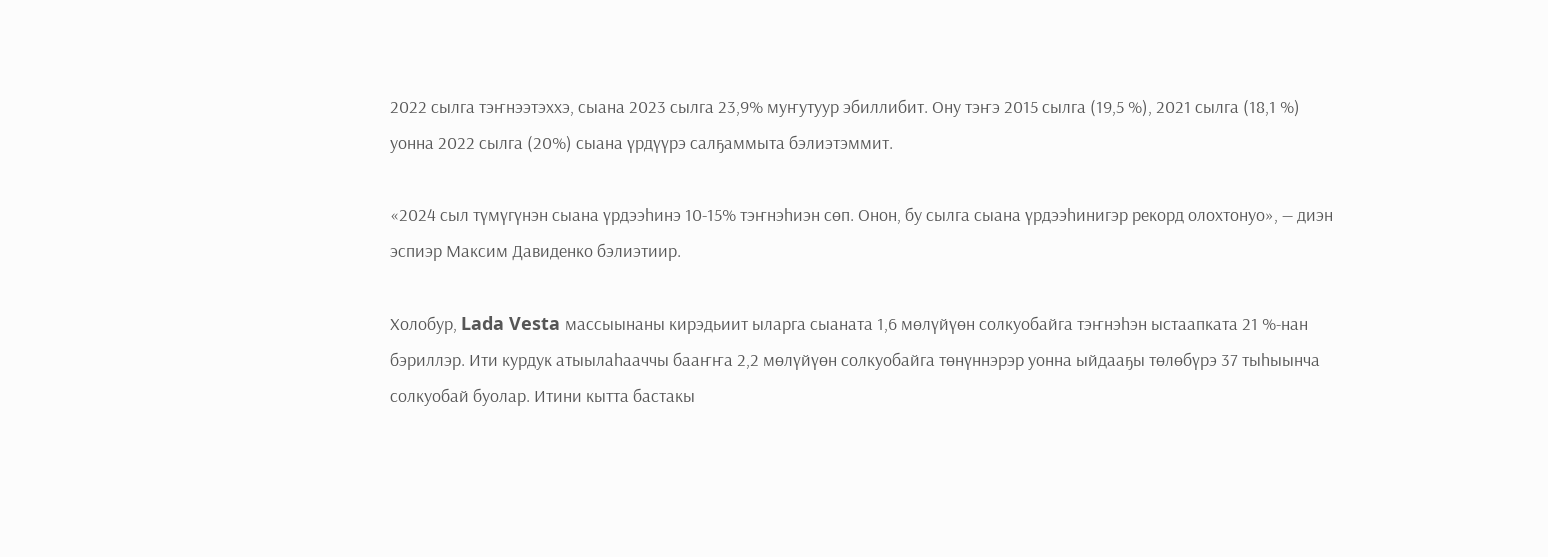2022 сылга тэҥнээтэххэ, сыана 2023 сылга 23,9% муҥутуур эбиллибит. Ону тэҥэ 2015 сылга (19,5 %), 2021 сылга (18,1 %) уонна 2022 сылга (20%) сыана үрдүүрэ салҕаммыта бэлиэтэммит.

«2024 сыл түмүгүнэн сыана үрдээһинэ 10-15% тэҥнэһиэн сөп. Онон, бу сылга сыана үрдээһинигэр рекорд олохтонуо», — диэн эспиэр Максим Давиденко бэлиэтиир.

Холобур, Lada Vesta массыынаны кирэдьиит ыларга сыаната 1,6 мөлүйүөн солкуобайга тэҥнэһэн ыстаапката 21 %-нан бэриллэр. Ити курдук атыылаһааччы бааҥҥа 2,2 мөлүйүөн солкуобайга төнүннэрэр уонна ыйдааҕы төлөбүрэ 37 тыһыынча солкуобай буолар. Итини кытта бастакы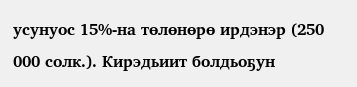усунуос 15%-на төлөнөрө ирдэнэр (250 000 солк.). Кирэдьиит болдьоҕун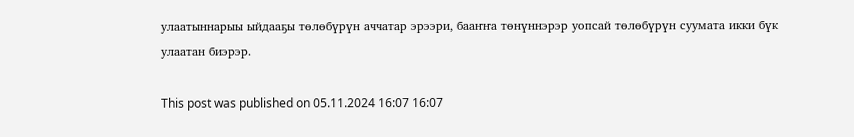улаатыннарыы ыйдааҕы төлөбүрүн аччатар эрээри, бааҥҥа төнүннэрэр уопсай төлөбүрүн суумата икки бүк улаатан биэрэр.

This post was published on 05.11.2024 16:07 16:07